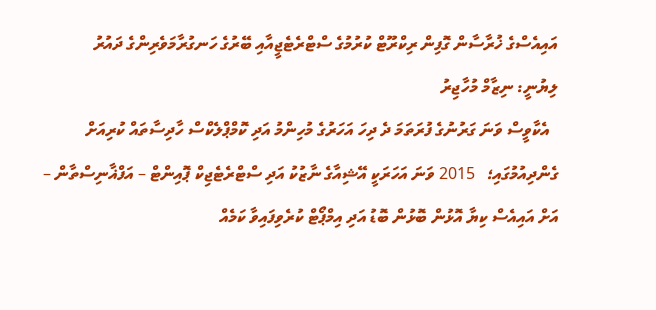އައިއެސްގެ ޚުރާސާން ގޮފިން ރިކްރޫޓް ކުރުމުގެ ސްޓްރެޓެޖީއާއި ބޭރުގެ ހަނގުރާމަވެރިންގެ ދައުރު
ލިޔުނީ: ނިޒާމް މުހާޖިރު
  އެކާވީސް ވަނަ ގަރުނުގެ ފުރަތަމަ ދެ ދިހަ އަހަރުގެ މުހިންމު އަދި ކޮމްޕްލެކްސް ހާދިސާތައް ކުރިއަށް ގެންދިއުމުގައި؛   2015 ވަނަ އަހަރަކީ އޭޝިއާގެ ނާޒުކު އަދި ސްޓްރެޓެޖިކް ޕޮއިންޓް – އަފްޣާނިސްތާން – އަށް އައިއެސް ކިޔާ އޮޅުން ބޮޅުން ބޮޑު އަދި އިމްޕޯޓް ކުރެވިފައިވާ ކަމެއް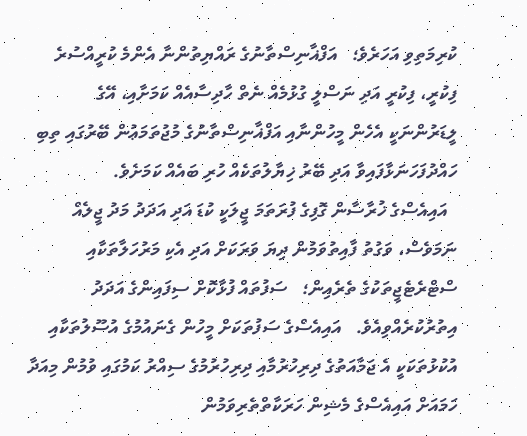ކުރިމަތިވި އަހަރެވެ؛   އަފްޣާނިސްތާނުގެ ރައްޔިތުންނާ އެންމެ ކުރީއްސުރެ ފިކުރީ، ފިކުރީ އަދި ނަސްލީ ގުޅުމެއް ނެތް ހާދިސާއެއް ކަމަށާއި، އޭގެ ލީޑަރުންނަކީ އެހެން މީހުންނާއި އަފްޣާނިސްތާނުގެ މުޖުތަމަޢުން ބޭރުގައި ތިބި ހައްދުފަހަނަޅާފައިވާ އަދި ބޭރު ޚިޔާލުތަކެއް ހުރި ބައެއް ކަމަށެވެ.
  އައިއެސްގެ ޚުރާސާން ގޮފިގެ ފުރަތަމަ ޖީލަކީ ކުޑަ އަދި އަދަދު މަދު ޖީލެއް ނަމަވެސް، ވަގުތު ފާއިތުވަމުން ދިޔަ ވަރަކަށް އަދި އެކި މަރުހަލާތަކާއި ސްޓްރެޓެޖީތަކުގެ ތެރެއިން؛   ސަފުތައް ފުޅާކޮށް ސިފައިންގެ އަދަދު އިތުރުކުރެއްވިއެވެ.   އައިއެސްގެ ސަފުތަކަށް މީހުން ގެނައުމުގެ އުސޫލުތަކާއި އުކުޅުތަކަކީ އެ ޖަމާއަތުގެ ދިރިހުރުމާއި ދިރިހުރުމުގެ ސިއްރު ކަމުގައި ވުމުން މިއަދާ ހަމައަށް އައިއެސްގެ މެޝިން ހަރަކާތްތެރިވަމުން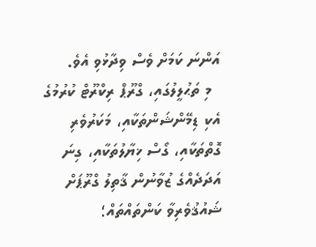އަންނަ ކަމަށް ވެސް ވިދާޅުވި އެވެ.
  މި ތަޙުލީލުގައި، ގްރޫޕް ރިކްރޫޓް ކުރުމުގެ އެކި ޑިމޭންޝަންތަކާއި، މަކަރުވެރި ގޮތްތަކާއި، ގޯސް ޚިޔާލުތަކާއި، ގިނަ އަދަދެއްގެ ޒުވާނުން ޤާތިލު ގްރޫޕަށް ޝައުޤުވެރިވާ ކަންތައްތައް؛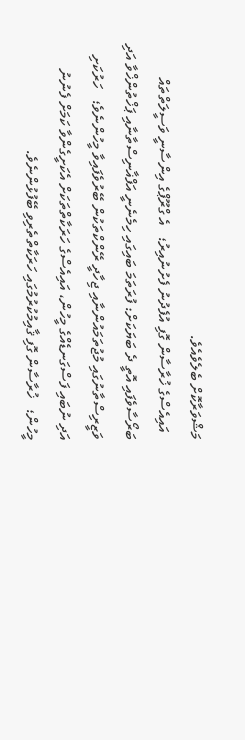މަޝްވަރާކޮށް ބެލެވެއެވެ.
  އައިއެސްގެ ޚުރާސާން ގޮފި އުފެދުނު ފެށުނުއިރު؛   އެ ގްރޫޕްގެ އިންސާނީ ވަސީލަތްތައް ބަރޯސާވެފައި އޮތީ ދެ ބަޔަކަށް: ފުރަތަމަ ބައިގައި ހިމެނެނީ އަފްޣާނިސްތާނާއި ޕަޚްތުންޚްވާ އަދި ވަޒީރިސްތާނުގައި މުޖުތަމައުންނާއި ޖިހާދީ ރޭންކްތަކުން ބޭރުވެފައިވާ މީހުންނެވެ؛   ހަރުކަށި އަދި ނުބައި ފަސްގަނޑެއްގެ މީހުން، އައިއެސްގެ ހަރަކާތްތަކަށް އެކަށީގެންވާ ކަމަށް ފެނުނު މީހުން؛   ޚުރާސާން ގޮފި ޤާއިމުކުރުމުގައި ހަރަކާތްތެރިވި ބޭފުޅުންނެވެ.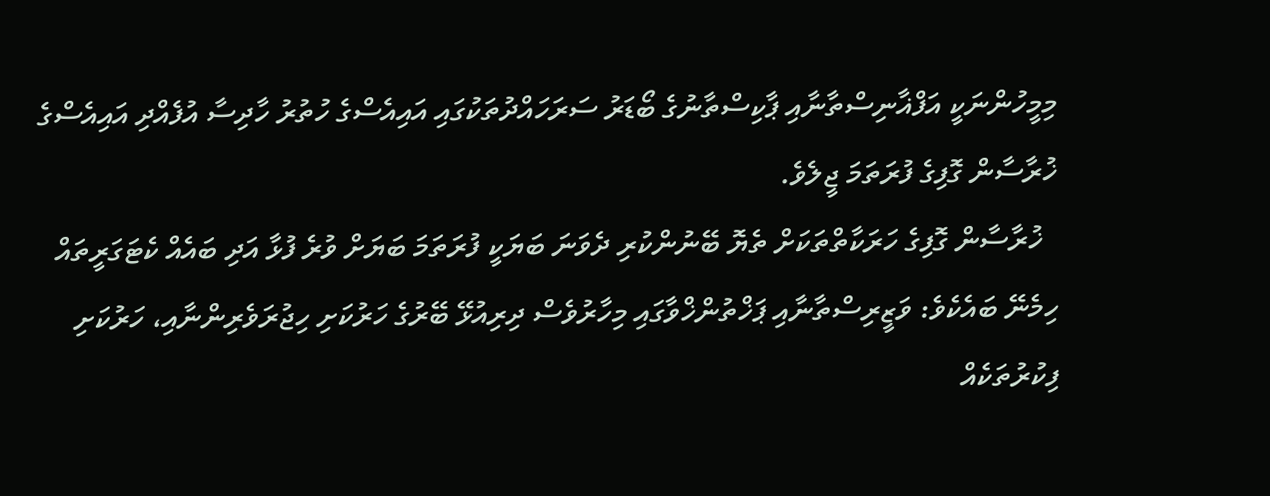މިމީހުންނަކީ އަފްޣާނިސްތާނާއި ޕާކިސްތާނުގެ ބޯޑަރު ސަރަހައްދުތަކުގައި އައިއެސްގެ ހުތުރު ހާދިސާ އުފެއްދި އައިއެސްގެ ޚުރާސާން ގޮފިގެ ފުރަތަމަ ޖީލެވެ.
  ޚުރާސާން ގޮފިގެ ހަރަކާތްތަކަށް ތެޔޮ ބޭނުންކުރި ދެވަނަ ބަޔަކީ ފުރަތަމަ ބަޔަށް ވުރެ ފުޅާ އަދި ބައެއް ކެޓަގަރީތައް ހިމެނޭ ބައެކެވެ: ވަޒީރިސްތާނާއި ޕަޚްތުންޚްވާގައި މިހާރުވެސް ދިރިއުޅޭ ބޭރުގެ ހަރުކަށި ހިޖުރަވެރިންނާއި، ހަރުކަށި ފިކުރުތަކެއް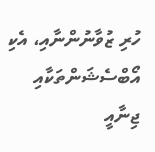ހުރި ޒުވާނުންނާއި، އެކި އޯބްސެޝަންތަކާއި ޖިނާއީ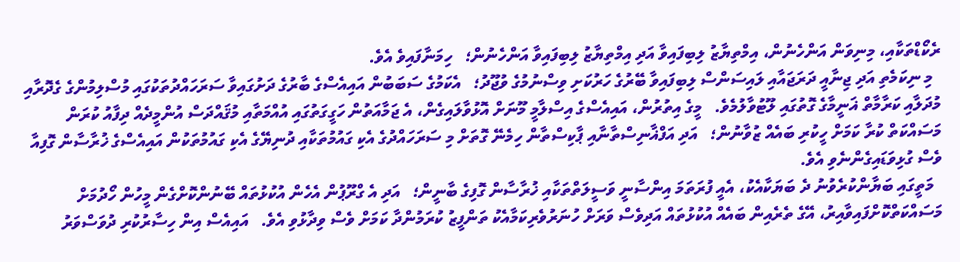ރެކޯޑްތަކާއި، މިނިވަން އަންހެނުން، އިމްތިޔާޒު ލިބިފައިވާ އަދި އިމްތިޔާޒު ލިބިފައިވާ އަންހެނުން؛   ހިމަނާފައިވެ އެވެ.
  މި ނިކަމެތި އަދި ޖިނާއީ ދަރަޖައާއި ލައިސަންސް ލިބިފައިވާ ބޭރުގެ ހަރުކަށި ވިސްނުމުގެ ވުޖޫދު؛   އެކަމުގެ ސަބަބުން އައިއެސްގެ ބާރުގެ ދަށުގައިވާ ސަރަހައްދުތަކުގައި މުސްލިމުންގެ ގެދޮރާއި މުދަލާއި ކަރާމާތް ޣަނީމާގެ ގޮތުގައި ލޫޓުވާލުމެވެ.   މީގެ އިތުރުން، އައިއެސްގެ އިސްލާމީ މޫނަށް އޮޅުވާލައިގެން، އެ ޖަމާއަތުން ހަގީގަތުގައި އުއްމަތާއި މުޤައްދަސް އުންމީދެއް ދިފާއު ކުރަން މަސައްކަތް ކުރާ ކަމަށް ހީކުރި ބައެއް ޒުވާނުން؛   އަދި އަފްޣާނިސްތާނާއި ޕާކިސްތާން ހިމެނޭ ގޮތަށް މި ސަރަހައްދުގެ އެކި ގައުމުތަކާއި ދުނިޔޭގެ އެކި ގައުމުތަކުން އައިއެސްގެ ޚުރާސާން ގޮފިއާ ވެސް ގުޅިވަޑައިގެންނެވި އެވެ.
  މަތީގައި ބަޔާންކުރެވުނު ދެ ބަޔަކާއެކު، އެއީ ފުރަތަމަ އިންސާނީ ވަސީލަތްތަކާއި ޚުރާސާން ގޮފިގެ ބާނީން؛   އަދި އެ ގްރޫޕުން އެހެން އުކުޅުތައް ބޭނުންކޮށްގެން މީހުން ހޯދުމަށް މަސައްކަތްކޮށްފައިވާއިރު، އޭގެ ތެރެއިން ބައެއް އުކުޅުތައް އަދިވެސް ވަރަށް ހުނަރުވެރިކަމާއެކު ތަންފީޒު ކުރަމުންދާ ކަމަށް ވެސް ވިދާޅުވި އެވެ.   އައިއެސް އިން ހިސާރުކުރި ދުވަސްވަރު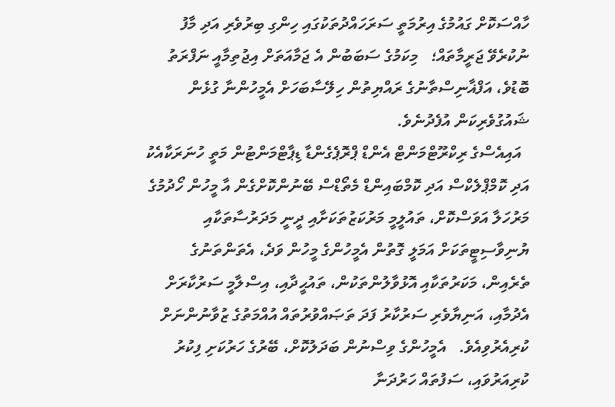ހާއްސަކޮށް ގައުމުގެ އިރުމަތީ ސަރަހައްދުތަކުގައި ހިންގި ބިރުވެރި އަދި މާފު ނުކުރެވޭ ޖަރީމާތައް؛   މިކަމުގެ ސަބަބުން އެ ޖަމާއަތަށް އިޖުތިމާއީ ނަފްރަތު ބޮޑުވެ، އަފްޣާނިސްތާނުގެ ރައްޔިތުން ހިލޭސާބަހަށް އެމީހުންނާ ގުޅެން ޝައުގުވެރިކަން އުފެދުނެވެ.
  އައިއެސްގެ ރިކްރޫޓްމަންޓް އެންޑް ޕްރޮޕެގެންޑާ ޑިޕާޓްމަންޓުން މަތީ ހުނަރަކާއެކު އަދި ކޮމްޕްލެކްސް އަދި ކޮމްބައިންޑް މެތޯޑްސް ބޭނުންކޮށްގެން އާ މީހުން ހޯދުމުގެ މަރުހަލާ އަވަސްކޮށް، ތައުލީމީ މަރުކަޒުތަކަށާއި ދީނީ މަދަރުސާތަކާއި ޔުނިވާސިޓީތަކަށް އަމަލީ ގޮތުން އެމީހުންގެ މީހުން ވަދެ، އެތަންތަނުގެ ތެރެއިން، މަކަރުތަކާއި އޮޅުވާލުންތަކުން، ތައުޙީދާއި، އިސްލާމީ ސަރުކާރަށް އެދުމާއި، އަނިޔާވެރި ސަރުކާރު ފަދަ ތަޞައްވުރުތައް އުއްމަތުގެ ޒުވާނުންނަށް ކުރިއެރުވިއެވެ.   އެމީހުންގެ ވިސްނުން ބަދަލުކޮށް، ބޭރުގެ ހަރުކަށި ފިކުރު ކުރިއަރުވައި، ސަފުތައް ހަރުދަނާ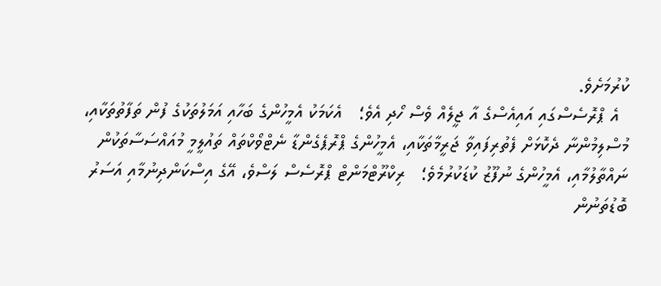ކުރުމަށެވެ.
  އެ ޕްރޮސެސްގައި އައިއެސްގެ އާ ޖީލެއް ވެސް ހޯދި އެވެ؛   އެކަމަކު އެމީހުންގެ ބަހާއި އަމަލުތަކުގެ ފުން ތަފާތުތަކާއި، މުސްލިމުންނާ ދެކޮޅަށް ފެތުރިފައިވާ ޖަރީމާތަކާއި، އެމީހުންގެ ޕްރޮޕެގެންޑާ ނެޓްވޯކްތައް ތައުލީމީ މުއައްސަސާތަކުން ނައްތާލުމާއި، އެމީހުންގެ ނުފޫޒު ކުޑަކުރުމެވެ؛   ރިކްރޫޓްމަންޓް ޕްރޮސެސް ލަސްވެ، އޭގެ އިސްކަންދިނުމާއި އަސަރު ބޮޑުތަނުން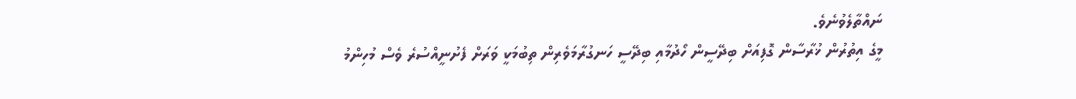ނައްތާލެވުނެވެ.
މީގެ އިތުރުން ޚުރާސާން ގޮފިއަށް ބިދޭސީން ހޯދުމާއި ބިދޭސީ ހަނގުރާމަވެރިން ތިބުމަކީ ވަރަށް ފެށުނީއްސުރެ ވެސް މުހިންމު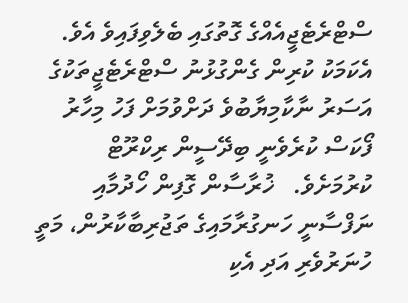ސްޓްރެޓެޖީއެއްގެ ގޮތުގައި ބެލެވިފައިވެ އެވެ.   އެކަމަކު ކުރިން ގެންގުޅުނު ސްޓްރެޓެޖީތަކުގެ އަސަރު ނާކާމިޔާބުވެ ދަށްވުމަށް ފަހު މިހާރު ފޯކަސް ކުރެވެނީ ބިދޭސީން ރިކްރޫޓް ކުރުމަށެވެ.   ޚުރާސާން ގޮފިން ހޯދުމާއި ނަފްސާނީ ހަނގުރާމައިގެ ތަޖުރިބާކާރުން، މަތީ ހުނަރުވެރި އަދި އެކި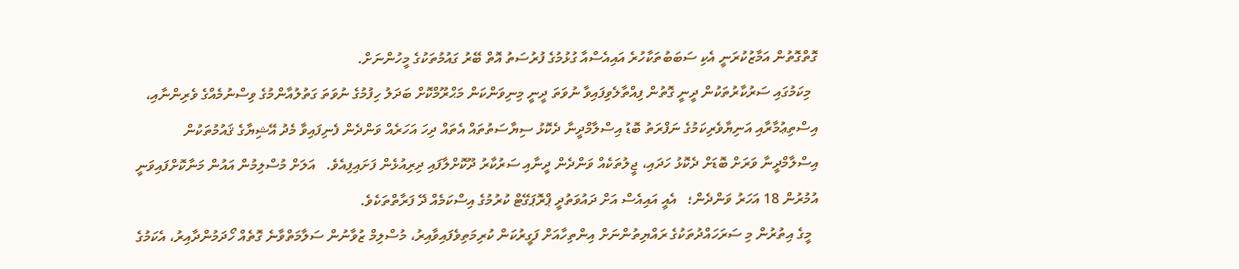ގޮތްގޮތުން އަމާޒުކުރަނީ އެކި ސަބަބުތަކާހުރެ އައިއެސްއާ ގުޅުމުގެ ފުރުސަތު އޮތް ބޭރު ގައުމުތަކުގެ މީހުންނަށް.
  މިކަމުގައި ސަރުކާރުތަކުން ދީނީ ގޮތުން ފިއްތާލެވިފައިވާ ނުވަތަ ދީނީ މިނިވަންކަން މަޙްރޫމްކޮށް ބަދަލު ހިފުމުގެ ނުވަތަ ގަތުލުއާންމުގެ ވިސްނުމެއްގެ ވެރިންނާއި، އިސްތިޢުމާރާއި އަނިޔާވެރިކަމުގެ ނަފްރަތު ބޮޑު އިސްލާމްދީނާ ދެކޮޅު ސިޔާސަތުތައް އެތައް ދިހަ އަހަރެއް ވަންދެން ފެނިފައިވާ މެދު އޭޝިޔާގެ ޤައުމުތަކުން އިސްލާމްދީނާ ވަރަށް ބޮޑަށް ދެކޮޅު ހަދައި، ޖީލުތަކެއް ވަންދެން ދީނާއި ސަރުކާރު ދޫކޮށްލާފައި ދިރިއުޅެން ފަށައިފިއެވެ.   އަލަށް މުސްލިމުން އައުން މަނާކޮށްފައިވަނީ އުމުރުން 18 އަހަރު ވަންދެން؛   އެއީ އައިއެސް އަށް ދައުވަތުދީ ޕްރޮޕަގޭޓް ކުރުމުގެ އިސްކަމެއް ދޭ ފަރާތްތަކެވެ.
  މީގެ އިތުރުން މި ސަރަހައްދުތަކުގެ ރައްޔިތުންނަށް އިންތިހާއަށް ފަގީރުކަން ކުރިމަތިވެފައިވާއިރު، މުސްލިމް ޒުވާނުން ސަލާމަތްވާނެ ގޮތެއް ހޯދަމުންދާއިރު، އެކަމުގެ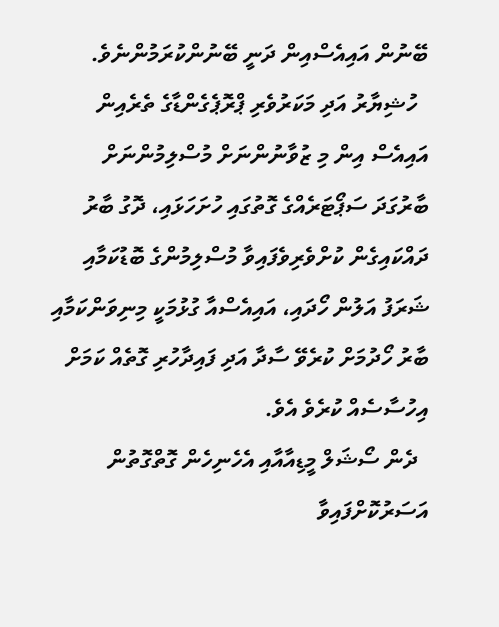ބޭނުން އައިއެސްއިން ދަނީ ބޭނުންކުރަމުންނެވެ.
  ހުޝިޔާރު އަދި މަކަރުވެރި ޕްރޮޕެގެންޑާގެ ތެރެއިން އައިއެސް އިން މި ޒުވާނުންނަށް މުސްލިމުންނަށް ބާރުގަދަ ސަޕޯޓަރެއްގެ ގޮތުގައި ހުށަހަޅައި، ދޮގު ބާރު ދައްކައިގެން ކުށްވެރިވެފައިވާ މުސްލިމުންގެ ބޮޑުކަމާއި ޝަރަފު އަލުން ހޯދައި، އައިއެސްއާ ގުޅުމަކީ މިނިވަންކަމާއި ބާރު ހޯދުމަށް ކުރެވޭ ސާދާ އަދި ފައިދާހުރި ގޮތެއް ކަމަށް އިހުސާސެއް ކުރެވެ އެވެ.
  ދެން ސޯޝަލް މީޑިއާއާއި އެހެނިހެން ގޮތްގޮތުން އަސަރުކޮށްފައިވާ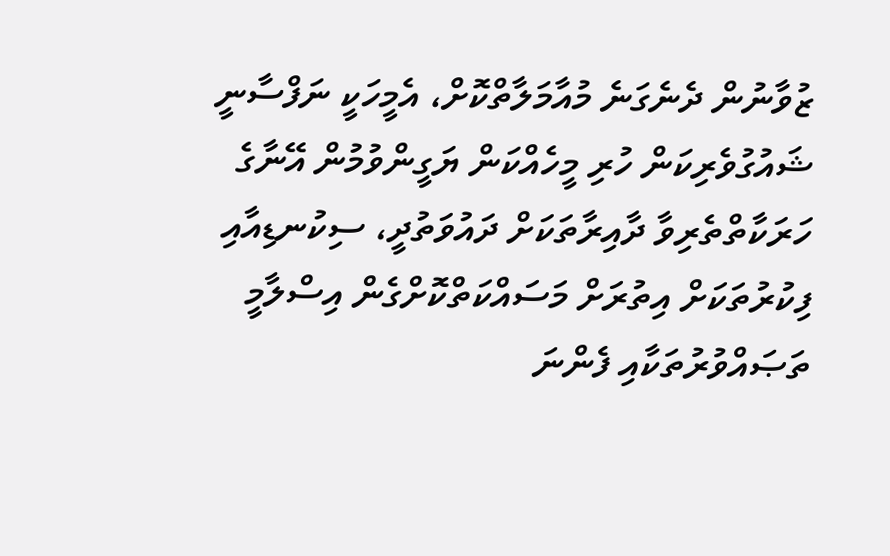ޒުވާނުން ދެނެގަނެ މުއާމަލާތްކޮށް، އެމީހަކީ ނަފްސާނީ ޝައުގުވެރިކަން ހުރި މީހެއްކަން ޔަގީންވުމުން އޭނާގެ ހަރަކާތްތެރިވާ ދާއިރާތަކަށް ދައުވަތުދީ، ސިކުނޑިއާއި ފިކުރުތަކަށް އިތުރަށް މަސައްކަތްކޮށްގެން އިސްލާމީ ތަޞައްވުރުތަކާއި ފެންނަ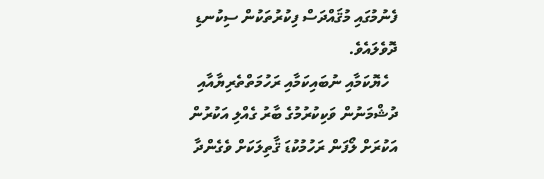ފެނުމުގައި މުޤައްދަސް ފިކުރުތަކުން ސިކުނޑި ދޮވެލައެވެ.
  ހެޔޮކަމާއި ނުބައިކަމާއި ރަހުމަތްތެރިޔާއާއި ދުޝްމަނުން ވަކިކުރުމުގެ ބާރު ގެއްލި އަކުރުން އަކުރަށް ލޯފަން ރަހުމުކުޑަ ޤާތިލަކަށް ވެގެންދާ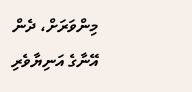މިންވަރަށް، ދެން އޭނާގެ އަނިޔާވެރި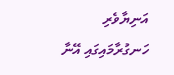އަނިޔާވެރި ހަނގުރާމައިގައި އޭނާ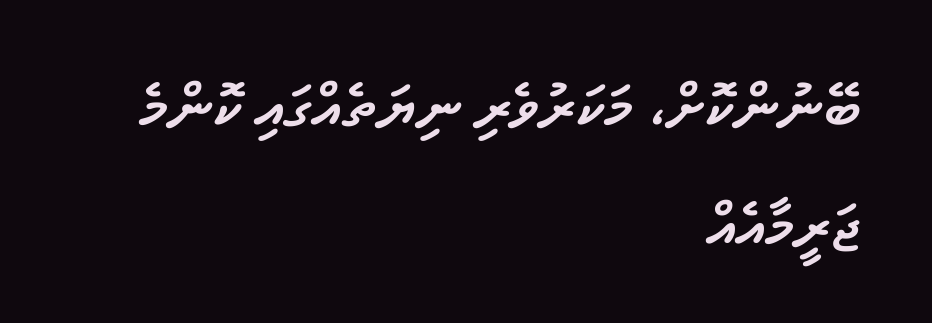ބޭނުންކޮށް، މަކަރުވެރި ނިޔަތެއްގައި ކޮންމެ ޖަރީމާއެއް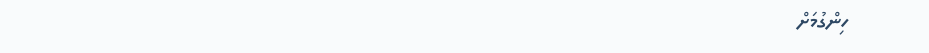ހިންގުމަށް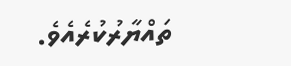ތައްޔާރުކުރެއެވެ.